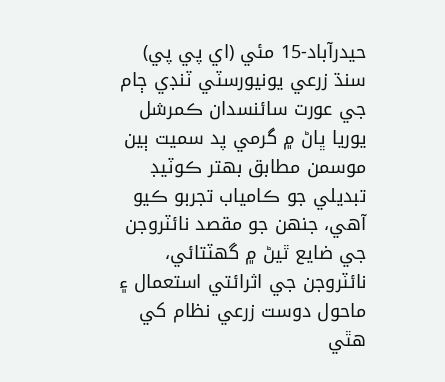حيدرآباد-15 مئي (اي پي پي) سنڌ زرعي يونيورسٽي ٽنڊي ڄام جي عورت سائنسدان ڪمرشل يوريا ڀاڻ ۾ گرمي پد سميت ٻين موسمن مطابق بھتر ڪوٽيڊ تبديلي جو ڪامياب تجربو ڪيو آھي، جنهن جو مقصد نائٽروجن جي ضايع ٿيڻ ۾ گهٽتائي، نائٽروجن جي اثرائتي استعمال ۽ ماحول دوست زرعي نظام کي هٿي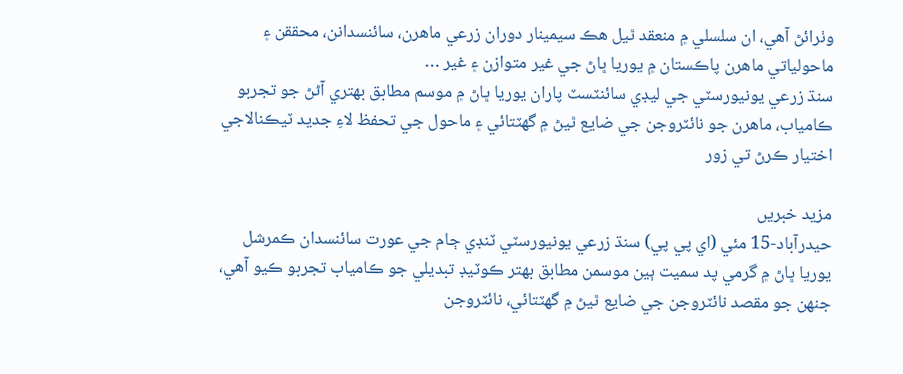وٺرائڻ آهي، ان سلسلي ۾ منعقد ٿيل هڪ سيمينار دوران زرعي ماهرن، سائنسدانن، محققن ۽ ماحولياتي ماهرن پاڪستان ۾ يوريا ڀاڻ جي غير متوازن ۽ غير …
سنڌ زرعي يونيورسٽي جي ليڊي سائنٽسٽ پاران يوريا ڀاڻ ۾ موسم مطابق بھتري آڻڻ جو تجربو ڪامياب، ماهرن جو نائٽروجن جي ضايع ٿيڻ ۾ گهٽتائي ۽ ماحول جي تحفظ لاءِ جديد ٽيڪنالاجي اختيار ڪرڻ تي زور

مزید خبریں
حيدرآباد-15 مئي (اي پي پي) سنڌ زرعي يونيورسٽي ٽنڊي ڄام جي عورت سائنسدان ڪمرشل يوريا ڀاڻ ۾ گرمي پد سميت ٻين موسمن مطابق بھتر ڪوٽيڊ تبديلي جو ڪامياب تجربو ڪيو آھي، جنهن جو مقصد نائٽروجن جي ضايع ٿيڻ ۾ گهٽتائي، نائٽروجن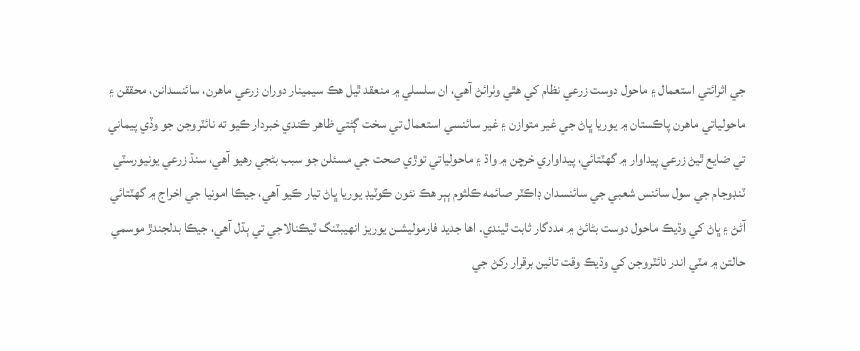جي اثرائتي استعمال ۽ ماحول دوست زرعي نظام کي هٿي وٺرائڻ آهي، ان سلسلي ۾ منعقد ٿيل هڪ سيمينار دوران زرعي ماهرن، سائنسدانن، محققن ۽ ماحولياتي ماهرن پاڪستان ۾ يوريا ڀاڻ جي غير متوازن ۽ غير سائنسي استعمال تي سخت ڳڻتي ظاهر ڪندي خبردار ڪيو ته نائٽروجن جو وڏي پيماني تي ضايع ٿيڻ زرعي پيداوار ۾ گهٽتائي، پيداواري خرچن ۾ واڌ ۽ ماحولياتي توڙي صحت جي مسئلن جو سبب بڻجي رهيو آهي، سنڌ زرعي يونيورسٽي ٽنڊوجام جي سول سائنس شعبي جي سائنسدان ڊاڪٽر صائمه ڪلثوم ٻٻر هڪ نئون ڪوٽيڊ يوريا ڀاڻ تيار ڪيو آهي، جيڪا امونيا جي اخراج ۾ گهٽتائي آڻڻ ۽ ڀاڻ کي وڌيڪ ماحول دوست بڻائڻ ۾ مددگار ثابت ٿيندي. اها جديد فارموليشـن يوريز انهيبٽنگ ٽيڪنالاجي تي ٻڌل آهي، جيڪا بدلجندڙ موسمي حالتن ۾ مٽي اندر نائٽروجن کي وڌيڪ وقت تائين برقرار رکڻ جي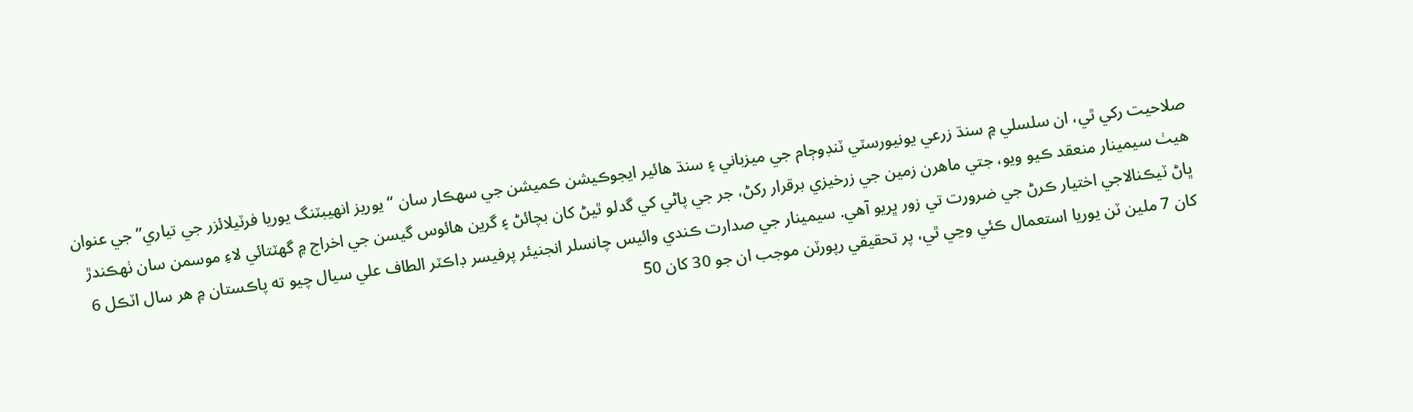صلاحيت رکي ٿي، ان سلسلي ۾ سنڌ زرعي يونيورسٽي ٽنڊوڄام جي ميزباني ۽ سنڌ ھائير ايجوڪيشن ڪميشن جي سهڪار سان “يوريز انهيبٽنگ يوريا فرٽيلائزر جي تياري” جي عنوان هيٺ سيمينار منعقد ڪيو ويو، جتي ماهرن زمين جي زرخيزي برقرار رکڻ، جر جي پاڻي کي گدلو ٿيڻ کان بچائڻ ۽ گرين هائوس گيسن جي اخراج ۾ گهٽتائي لاءِ موسمن سان ٺھڪندڙ ڀاڻ ٽيڪنالاجي اختيار ڪرڻ جي ضرورت تي زور ڀريو آهي. سيمينار جي صدارت ڪندي وائيس چانسلر انجنيئر پرفيسر ڊاڪٽر الطاف علي سيال چيو ته پاڪستان ۾ هر سال اٽڪل 6 کان 7 ملين ٽن يوريا استعمال ڪئي وڃي ٿي، پر تحقيقي رپورٽن موجب ان جو 30 کان 50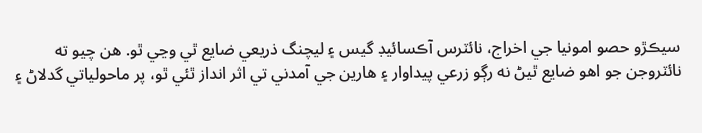سيڪڙو حصو امونيا جي اخراج، نائٽرس آڪسائيڊ گيس ۽ ليچنگ ذريعي ضايع ٿي وڃي ٿو. هن چيو ته نائٽروجن جو اهو ضايع ٿيڻ نه رڳو زرعي پيداوار ۽ هارين جي آمدني تي اثر انداز ٿئي ٿو، پر ماحولياتي گدلاڻ ۽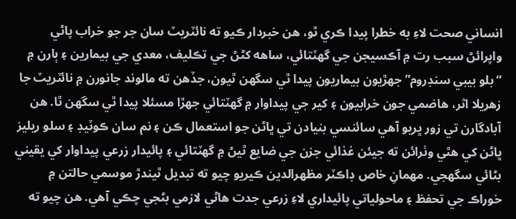انساني صحت لاءِ به خطرا پيدا ڪري ٿو، هن خبردار ڪيو ته نائٽريٽ سان جر جو خراب پاڻي واپرائڻ سبب رت ۾ آڪسيجن جي گهٽتائي، ساهه کڻڻ جي تڪليف، معدي جي بيمارين ۽ ٻارن ۾ “بلو بيبي سنڊروم” جهڙيون بيماريون پيدا ٿي سگهن ٿيون، جڏهن ته مالوند جانورن ۾ نائٽريٽ جا زهريلا اثر، هاضمي جون خرابيون ۽ کير جي پيداوار ۾ گهٽتائي جهڙا مسئلا پيدا ٿي سگهن ٿا. هن آبادگارن تي زور ڀريو آهي سائنسي بنيادن تي ڀاڻن جو استعمال ڪن ۽ نم سان ڪوٽيڊ ۽ سلو ريليز ڀاڻن کي هٿي وٺرائن ته جيئن غذائي جزن جي ضايع ٿيڻ ۾ گهٽتائي ۽ پائيدار زرعي پيداوار کي يقيني بڻائي سگهجي. مهمانِ خاص ڊاڪٽر مظھرالدين ڪيريو چيو ته تبديل ٿيندڙ موسمي حالتن ۾ خوراڪ جي تحفظ ۽ ماحولياتي پائيداري لاءِ زرعي جدت هاڻي لازمي بڻجي چڪي آهي. هن چيو ته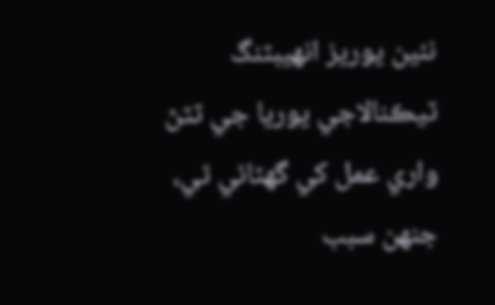نئين يوريز انهيبٽنگ ٽيڪنالاجي يوريا جي ٽٽڻ واري عمل کي گھٽائي ٿي، جنهن سبب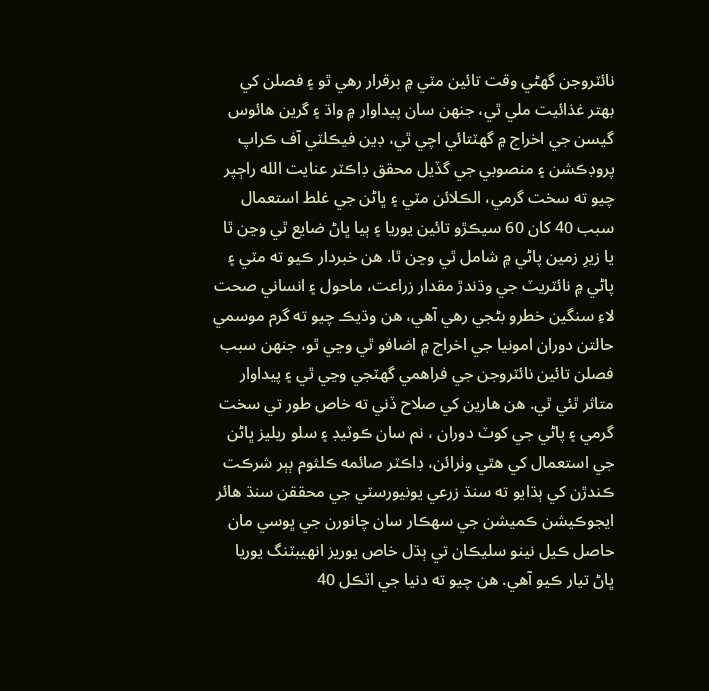نائٽروجن گهڻي وقت تائين مٽي ۾ برقرار رهي ٿو ۽ فصلن کي بهتر غذائيت ملي ٿي، جنهن سان پيداوار ۾ واڌ ۽ گرين هائوس گيسن جي اخراج ۾ گهٽتائي اچي ٿي، ڊين فيڪلٽي آف ڪراپ پروڊڪشن ۽ منصوبي جي گڏيل محقق ڊاڪٽر عنايت الله راڄپر چيو ته سخت گرمي، الڪلائن مٽي ۽ ڀاڻن جي غلط استعمال سبب 40 کان 60 سيڪڙو تائين يوريا ۽ ٻيا ڀاڻ ضايع ٿي وڃن ٿا يا زيرِ زمين پاڻي ۾ شامل ٿي وڃن ٿا. هن خبردار ڪيو ته مٽي ۽ پاڻي ۾ نائٽريٽ جي وڌندڙ مقدار زراعت، ماحول ۽ انساني صحت لاءِ سنگين خطرو بڻجي رهي آهي، هن وڌيڪ چيو ته گرم موسمي حالتن دوران امونيا جي اخراج ۾ اضافو ٿي وڃي ٿو، جنهن سبب فصلن تائين نائٽروجن جي فراهمي گهٽجي وڃي ٿي ۽ پيداوار متاثر ٿئي ٿي. هن هارين کي صلاح ڏني ته خاص طور تي سخت گرمي ۽ پاڻي جي کوٽ دوران ، نم سان ڪوٽيڊ ۽ سلو ريليز ڀاڻن جي استعمال کي هٿي وٺرائن، ڊاڪٽر صائمه ڪلثوم ٻٻر شرڪت ڪندڙن کي ٻڌايو ته سنڌ زرعي يونيورسٽي جي محققن سنڌ هائر ايجوڪيشن ڪميشن جي سهڪار سان چانورن جي ڀوسي مان حاصل ڪيل نينو سليڪان تي ٻڌل خاص يوريز انهيبٽنگ يوريا ڀاڻ تيار ڪيو آهي. هن چيو ته دنيا جي اٽڪل 40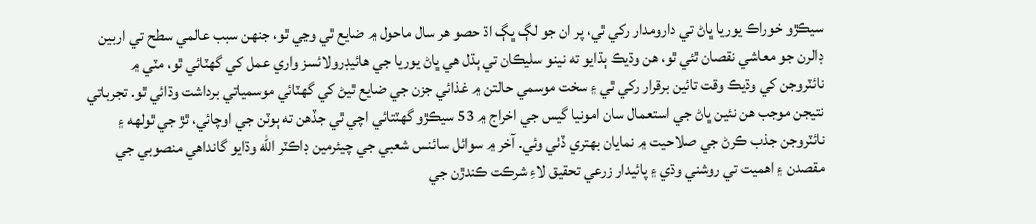سيڪڙو خوراڪ يوريا ڀاڻ تي دارومدار رکي ٿي، پر ان جو لڳ ڀڳ اڌ حصو هر سال ماحول ۾ ضايع ٿي وڃي ٿو، جنهن سبب عالمي سطح تي اربين ڊالرن جو معاشي نقصان ٿئي ٿو، هن وڌيڪ ٻڌايو ته نينو سليڪان تي ٻڌل هي ڀاڻ يوريا جي هائيڊرولائسز واري عمل کي گهٽائي ٿو، مٽي ۾ نائٽروجن کي وڌيڪ وقت تائين برقرار رکي ٿي ۽ سخت موسمي حالتن ۾ غذائي جزن جي ضايع ٿيڻ کي گهٽائي موسمياتي برداشت وڌائي ٿو. تجرباتي نتيجن موجب هن نئين ڀاڻ جي استعمال سان امونيا گيس جي اخراج ۾ 53 سيڪڙو گهٽتائي اچي ٿي جڏهن ته ٻوٽن جي اوچائي، ٿڙ جي ٿولهه ۽ نائٽروجن جذب ڪرڻ جي صلاحيت ۾ نمايان بهتري ڏٺي وئي. آخر ۾ سوائل سائنس شعبي جي چيئرمين ڊاڪٽر الله وڌايو گانداھي منصوبي جي مقصدن ۽ اهميت تي روشني وڌي ۽ پائيدار زرعي تحقيق لاءِ شرڪت ڪندڙن جي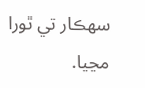سهڪار تي ٿورا مڃيا.